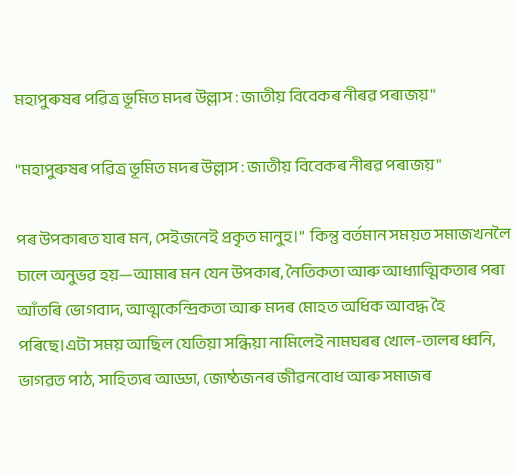মহাপুৰুষৰ পৱিত্ৰ ভূমিত মদৰ উল্লাস : জাতীয় বিবেকৰ নীৰৱ পৰাজয়"

"মহাপুৰুষৰ পৱিত্ৰ ভূমিত মদৰ উল্লাস : জাতীয় বিবেকৰ নীৰৱ পৰাজয়"

পৰ উপকাৰত যাৰ মন, সেইজনেই প্ৰকৃত মানুহ।”  কিন্তু বৰ্তমান সময়ত সমাজখনলৈ চালে অনুভৱ হয়—আমাৰ মন যেন উপকাৰ, নৈতিকতা আৰু আধ্যাত্মিকতাৰ পৰা আঁতৰি ভোগবাদ, আত্মকেন্দ্ৰিকতা আৰু মদৰ মোহত অধিক আবদ্ধ হৈ পৰিছে।এটা সময় আছিল যেতিয়া সন্ধিয়া নামিলেই নামঘৰৰ খোল-তালৰ ধ্বনি, ভাগৱত পাঠ, সাহিত্যৰ আড্ডা, জ্যেষ্ঠজনৰ জীৱনবোধ আৰু সমাজৰ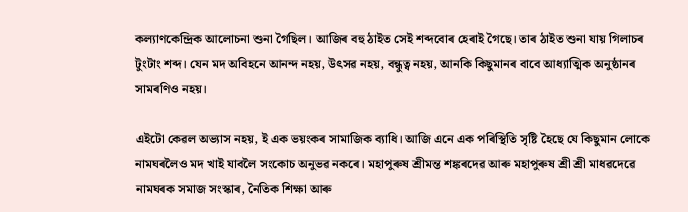কল্যাণকেন্দ্ৰিক আলোচনা শুনা গৈছিল। আজিৰ বহু ঠাইত সেই শব্দবোৰ হেৰাই গৈছে। তাৰ ঠাইত শুনা যায় গিলাচৰ টুংটাং শব্দ। যেন মদ অবিহনে আনন্দ নহয়, উৎসৱ নহয়, বন্ধুত্ব নহয়, আনকি কিছুমানৰ বাবে আধ্যাত্মিক অনুষ্ঠানৰ সামৰণিও নহয়।

এইটো কেৱল অভ্যাস নহয়, ই এক ভয়ংকৰ সামাজিক ব্যাধি। আজি এনে এক পৰিস্থিতি সৃষ্টি হৈছে যে কিছুমান লোকে নামঘৰলৈও মদ খাই যাবলৈ সংকোচ অনুভৱ নকৰে। মহাপুৰুষ শ্ৰীমন্ত শঙ্কৰদেৱ আৰু মহাপুৰুষ শ্ৰী শ্ৰী মাধৱদেৱে নামঘৰক সমাজ সংস্কাৰ, নৈতিক শিক্ষা আৰু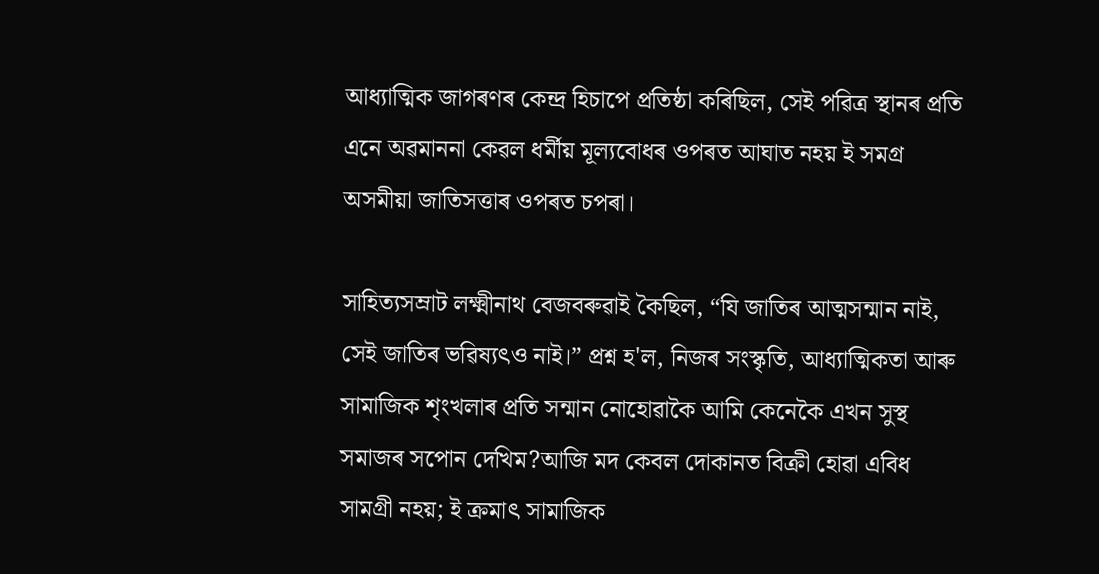আধ্যাত্মিক জাগৰণৰ কেন্দ্ৰ হিচাপে প্ৰতিষ্ঠা কৰিছিল, সেই পৱিত্ৰ স্থানৰ প্ৰতি এনে অৱমাননা কেৱল ধৰ্মীয় মূল্যবোধৰ ওপৰত আঘাত নহয় ই সমগ্ৰ অসমীয়া জাতিসত্তাৰ ওপৰত চপৰা।

সাহিত্যসম্ৰাট লক্ষ্মীনাথ বেজবৰুৱাই কৈছিল, “যি জাতিৰ আত্মসন্মান নাই, সেই জাতিৰ ভৱিষ্যৎও নাই।” প্ৰশ্ন হ'ল, নিজৰ সংস্কৃতি, আধ্যাত্মিকতা আৰু সামাজিক শৃংখলাৰ প্ৰতি সন্মান নোহোৱাকৈ আমি কেনেকৈ এখন সুস্থ সমাজৰ সপোন দেখিম?আজি মদ কেবল দোকানত বিক্ৰী হোৱা এবিধ সামগ্ৰী নহয়; ই ক্ৰমাৎ সামাজিক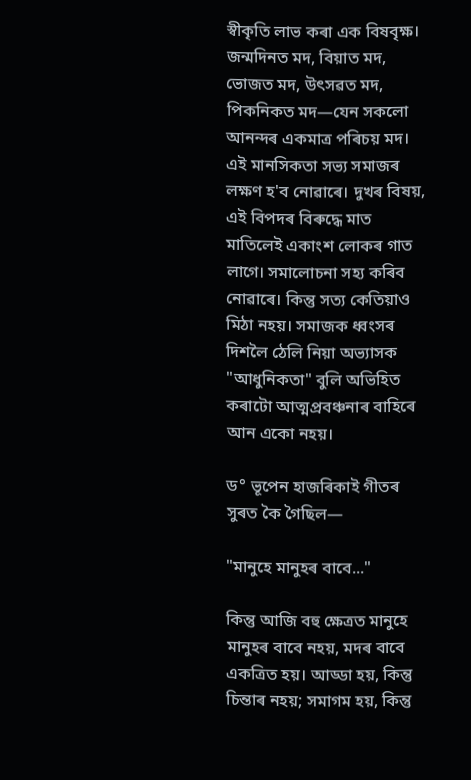স্বীকৃতি লাভ কৰা এক বিষবৃক্ষ। জন্মদিনত মদ, বিয়াত মদ, ভোজত মদ, উৎসৱত মদ, পিকনিকত মদ—যেন সকলো আনন্দৰ একমাত্ৰ পৰিচয় মদ। এই মানসিকতা সভ্য সমাজৰ লক্ষণ হ'ব নোৱাৰে। দুখৰ বিষয়, এই বিপদৰ বিৰুদ্ধে মাত মাতিলেই একাংশ লোকৰ গাত লাগে। সমালোচনা সহ্য কৰিব নোৱাৰে। কিন্তু সত্য কেতিয়াও মিঠা নহয়। সমাজক ধ্বংসৰ দিশলৈ ঠেলি নিয়া অভ্যাসক "আধুনিকতা" বুলি অভিহিত কৰাটো আত্মপ্ৰবঞ্চনাৰ বাহিৰে আন একো নহয়।

ড° ভূপেন হাজৰিকাই গীতৰ সুৰত কৈ গৈছিল—

"মানুহে মানুহৰ বাবে..."

কিন্তু আজি বহু ক্ষেত্ৰত মানুহে মানুহৰ বাবে নহয়, মদৰ বাবে একত্ৰিত হয়। আড্ডা হয়, কিন্তু চিন্তাৰ নহয়; সমাগম হয়, কিন্তু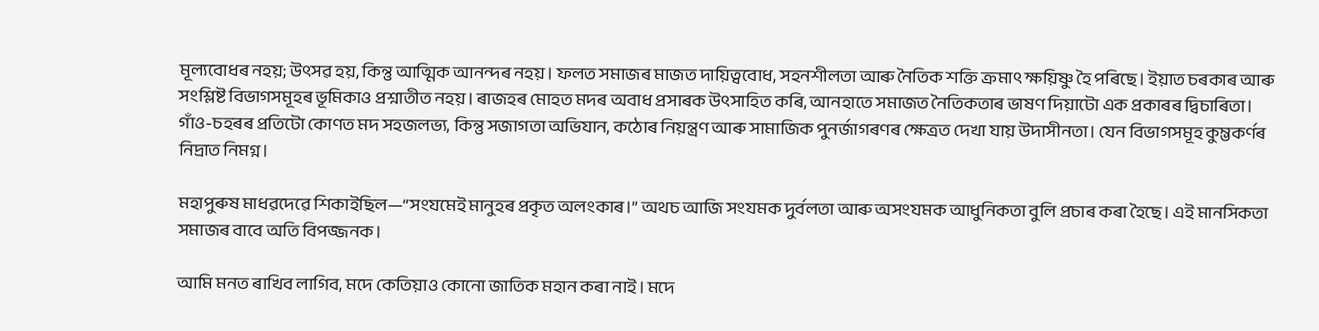মূল্যবোধৰ নহয়; উৎসৱ হয়, কিন্তু আত্মিক আনন্দৰ নহয়। ফলত সমাজৰ মাজত দায়িত্ববোধ, সহনশীলতা আৰু নৈতিক শক্তি ক্ৰমাৎ ক্ষয়িষ্ণু হৈ পৰিছে। ইয়াত চৰকাৰ আৰু সংশ্লিষ্ট বিভাগসমূহৰ ভূমিকাও প্ৰশ্নাতীত নহয়। ৰাজহৰ মোহত মদৰ অবাধ প্ৰসাৰক উৎসাহিত কৰি, আনহাতে সমাজত নৈতিকতাৰ ভাষণ দিয়াটো এক প্ৰকাৰৰ দ্বিচাৰিতা। গাঁও-চহৰৰ প্ৰতিটো কোণত মদ সহজলভ্য, কিন্তু সজাগতা অভিযান, কঠোৰ নিয়ন্ত্ৰণ আৰু সামাজিক পুনৰ্জাগৰণৰ ক্ষেত্ৰত দেখা যায় উদাসীনতা। যেন বিভাগসমূহ কুম্ভকৰ্ণৰ নিদ্ৰাত নিমগ্ন।

মহাপুৰুষ মাধৱদেৱে শিকাইছিল—“সংযমেই মানুহৰ প্ৰকৃত অলংকাৰ।” অথচ আজি সংযমক দুৰ্বলতা আৰু অসংযমক আধুনিকতা বুলি প্ৰচাৰ কৰা হৈছে। এই মানসিকতা সমাজৰ বাবে অতি বিপজ্জনক।

আমি মনত ৰাখিব লাগিব, মদে কেতিয়াও কোনো জাতিক মহান কৰা নাই। মদে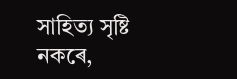সাহিত্য সৃষ্টি নকৰে,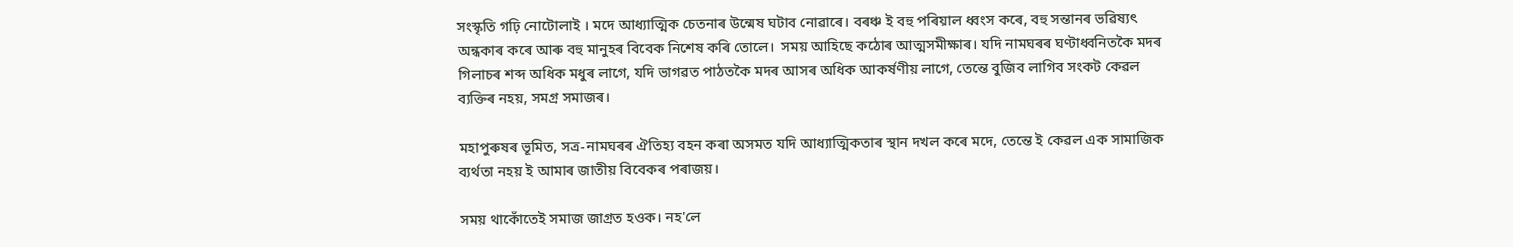সংস্কৃতি গঢ়ি নোটোলাই । মদে আধ্যাত্মিক চেতনাৰ উন্মেষ ঘটাব নোৱাৰে। বৰঞ্চ ই বহু পৰিয়াল ধ্বংস কৰে, বহু সন্তানৰ ভৱিষ্যৎ অন্ধকাৰ কৰে আৰু বহু মানুহৰ বিবেক নিশেষ কৰি তোলে।  সময় আহিছে কঠোৰ আত্মসমীক্ষাৰ। যদি নামঘৰৰ ঘণ্টাধ্বনিতকৈ মদৰ গিলাচৰ শব্দ অধিক মধুৰ লাগে, যদি ভাগৱত পাঠতকৈ মদৰ আসৰ অধিক আকৰ্ষণীয় লাগে, তেন্তে বুজিব লাগিব সংকট কেৱল ব্যক্তিৰ নহয়, সমগ্ৰ সমাজৰ।

মহাপুৰুষৰ ভূমিত, সত্ৰ-নামঘৰৰ ঐতিহ্য বহন কৰা অসমত যদি আধ্যাত্মিকতাৰ স্থান দখল কৰে মদে, তেন্তে ই কেৱল এক সামাজিক ব্যৰ্থতা নহয় ই আমাৰ জাতীয় বিবেকৰ পৰাজয়।

সময় থাকোঁতেই সমাজ জাগ্ৰত হওক। নহ'লে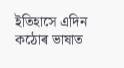ইতিহাসে এদিন কঠোৰ ভাষাত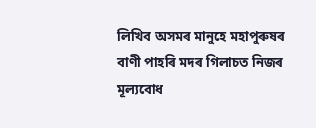লিখিব অসমৰ মানুহে মহাপুৰুষৰ বাণী পাহৰি মদৰ গিলাচত নিজৰ মূল্যবোধ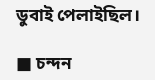ডুবাই পেলাইছিল।

■ চন্দন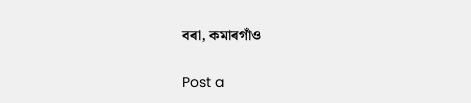বৰা, কমাৰগাঁও

Post a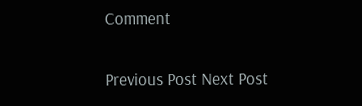Comment

Previous Post Next Post